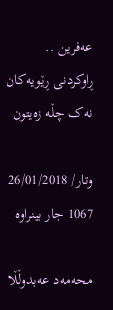عه‌فرین .. ڕاوكردنی ڕێویه‌كان نەک چڵه‌ زه‌یتون

وتار/ 26/01/2018 1067 جار بینراوە

محه‌مه‌د عه‌بدوڵڵا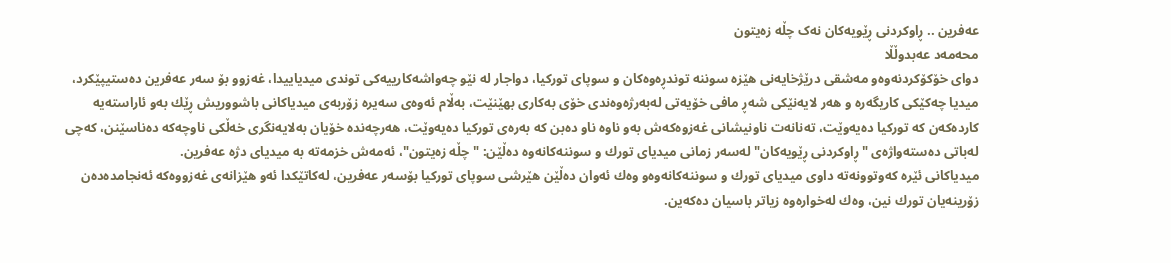عه‌فرین .. ڕاوكردنی ڕێویه‌كان نەک چڵه‌ زه‌یتون
محه‌مه‌د عه‌بدوڵڵا
دوای خۆكۆكردنه‌وه‌و مه‌شقی درێژخایه‌نی هێزه‌ سوننه‌ توندڕەوەکان و سوپای تورکیا، دواجار له‌ نێو چه‌واشه‌كارییه‌كی توندی میدیاییدا، غه‌زوو بۆ سه‌ر عه‌فرین ده‌ستیپێكرد، میدیا چه‌كێكی كاریگه‌ره‌ و هه‌ر لایه‌نێكی شه‌ڕ مافی خۆیه‌تی له‌به‌رژه‌وه‌ندی خۆی به‌كاری بهێنێت، به‌ڵام ئه‌وه‌ی سه‌یره‌ زۆربه‌ی میدیاكانی باشووریش ڕێك به‌و ئاراسته‌یه‌ كارده‌كه‌ن كه‌ توركیا ده‌یه‌وێت، ته‌نانه‌ت ناونیشانی غه‌زوه‌كه‌ش به‌و ناوه‌ ناو ده‌بن كه‌ به‌ره‌ی توركیا ده‌یه‌وێت، هه‌رچه‌نده‌ خۆیان به‌لایه‌نگری خه‌ڵكی ناوچه‌كه‌ ده‌ناسێنن، كه‌چی له‌باتی ده‌سته‌واژه‌ی "ڕاوكردنی ڕێویه‌كان" له‌سه‌ر زمانی میدیای تورك و سوننه‌كانه‌وه‌ ده‌ڵێن: "چڵه‌ زه‌یتون"، ئه‌مه‌ش خزمه‌ته‌ به‌ میدیای دژه‌ عه‌فرین.
میدیاكانی ئێره‌ كه‌وتوونه‌ته‌ داوی میدیای تورك و سوننه‌‌كانه‌وه‌و وه‌ك ئه‌وان ده‌ڵێن هێرشی سوپای توركیا بۆسه‌ر عه‌فرین، له‌كاتێكدا ئه‌و هێزانه‌ی غه‌زووه‌كه‌ ئه‌نجامده‌ده‌ن زۆرینه‌یان تورك نین، وه‌ك له‌خواره‌وه‌ زیاتر باسیان ده‌كه‌ین.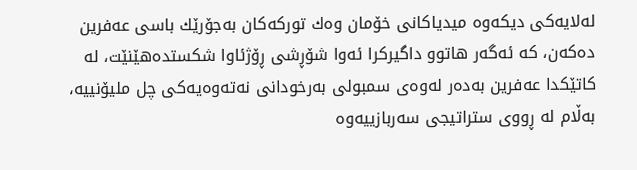له‌لایه‌كی دیكه‌وه‌ میدیاكانی خۆمان وه‌ك توركه‌كان به‌جۆرێك باسی عه‌فرین ده‌كه‌ن، كه‌ ئه‌گه‌ر هاتوو داگیركرا ئه‌وا شۆڕشی ڕۆژئاوا شكستده‌هێنێت، له‌ كاتێكدا عه‌فرین به‌ده‌ر له‌وه‌ی سمبولی به‌رخودانی نه‌ته‌وه‌یه‌كی چل ملیۆنییه‌، به‌ڵام له‌ ڕووی ستراتیجی سه‌ربازییه‌وه‌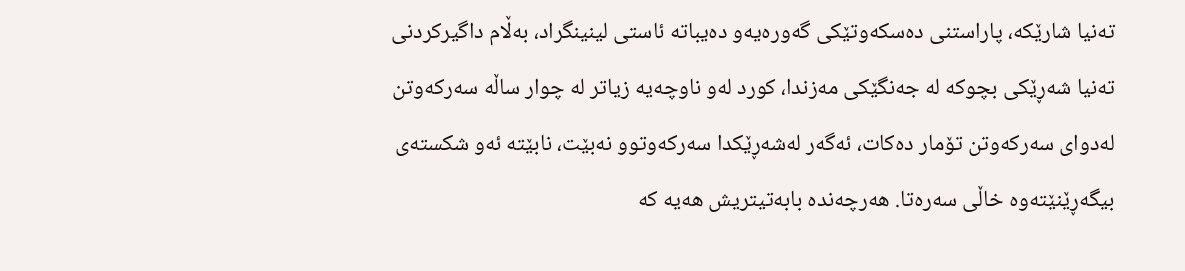ته‌نیا شارێكه‌، پاراستنی ده‌سكه‌وتێكی گه‌وره‌یه‌و ده‌یباته‌ ئاستی لینینگراد، به‌ڵام داگیركردنی ته‌نیا شه‌ڕێكی بچوكه‌ له‌ جه‌نگێكی مه‌زندا، كورد له‌و ناوچه‌یه‌ زیاتر له‌ چوار ساڵه‌ سه‌ركه‌وتن له‌دوای سه‌ركه‌وتن تۆمار ده‌كات، ئه‌گه‌ر له‌شه‌ڕێكدا سه‌ركه‌وتوو نه‌بێت، نابێته‌ ئه‌و شكسته‌ی بیگه‌ڕێنێته‌وه‌ خاڵی سه‌ره‌تا. هه‌رچه‌نده‌ بابه‌تیتریش هه‌یه‌ كه‌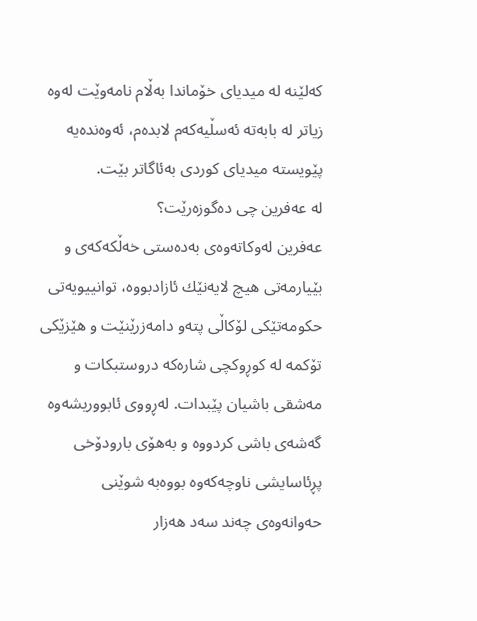كه‌لێنه‌ له‌ میدیای خۆماندا به‌ڵام نامه‌وێت له‌وه‌ زیاتر له‌ بابه‌ته‌ ئه‌سڵیه‌كه‌م لابده‌م، ئه‌وه‌نده‌یه‌ پێویسته‌ میدیای كوردی به‌ئاگاتر بێت.
له‌ عه‌فرین چی ده‌گوزه‌رێت؟
عه‌فرین له‌وكاته‌وه‌ی به‌ده‌ستی خه‌ڵكه‌كه‌ی و بێیارمه‌تی هیچ لایه‌نێك ئازادبووه‌، توانییویه‌تی حكومه‌تێكی لۆكاڵی پته‌و دامه‌زرێنێت و هێزێكی تۆكمه‌ له‌ كوڕوكچی شاره‌كه‌ دروستبكات و مه‌شقی باشیان پێبدات. له‌ڕووی ئابووریشه‌وه‌ گه‌شه‌ی باشی كردووه‌ و به‌هۆی بارودۆخی پڕئاسایشی ناوچه‌كەوە‌ بووەبه‌ شوێنی حه‌وانه‌وه‌ی چه‌ند سه‌د هه‌زار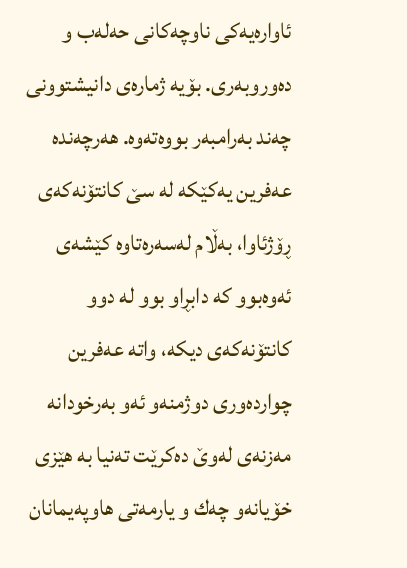ئاواره‌یه‌كی ناوچه‌كانی حه‌له‌ب و ده‌وروبه‌ری. بۆیه‌ ژماره‌ی دانیشتوونی چه‌ند به‌رامبه‌ر بووه‌ته‌وه‌. هه‌رچه‌نده‌ عه‌فرین یه‌كێكه‌ له‌ سێ كانتۆنه‌كه‌ی ڕۆژئاوا، به‌ڵام له‌سه‌ره‌تاوه‌ كێشه‌ی ئه‌وه‌بوو كه‌ دابڕاو بوو له‌ دوو كانتۆنه‌كه‌ی دیكه‌، واته‌ عه‌فرین چوارده‌وری دوژمنه‌و ئه‌و به‌رخودانه‌ مه‌زنه‌ی له‌وێ ده‌كرێت ته‌نیا به‌ هێزی خۆیانه‌و چه‌ك و یارمه‌تی هاوپه‌یمانان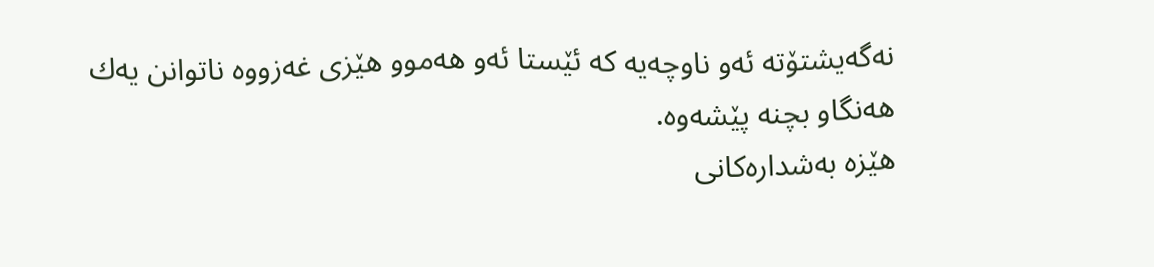نه‌گه‌یشتۆته‌ ئه‌و ناوچه‌یه‌ كه‌ ئێستا ئه‌و هه‌موو هێزی غه‌زووه‌ ناتوانن یه‌ك هه‌نگاو بچنه‌ پێشه‌وه‌.
هێزه‌ به‌شداره‌كانی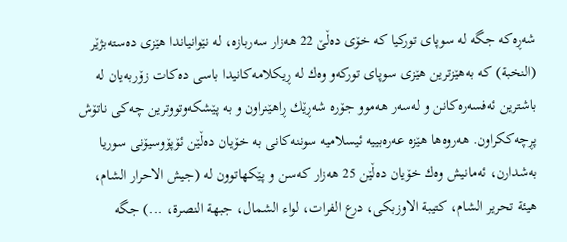شه‌ڕه‌كه‌ جگه‌ له‌ سوپای توركیا كه‌ خۆی ده‌ڵێ 22 هه‌زار سه‌ربازه‌، له‌ نێوانیاندا هێزی ده‌سته‌بژێر (النخبة) كه‌ به‌هێزترین هێزی سوپای توركه‌و وه‌ك له‌ ڕیكلامه‌كانیدا باسی ده‌كات زۆربه‌یان له‌ باشترین ئه‌فسه‌ره‌كانن و له‌سه‌ر هه‌موو جۆره‌ شه‌ڕێك ڕاهێنراون و به‌ پێشكه‌وتووترین چه‌كی ناتۆش پڕچه‌ككراون. هه‌روه‌ها هێزه‌ عه‌ره‌بییه‌ ئیسلامیه‌ سوننه‌كانی به‌ خۆیان ده‌ڵێن ئۆپۆوسیۆنی سوریا به‌شدارن، ئه‌مانیش وه‌ك خۆیان ده‌ڵێن 25 هه‌زار كه‌سن و پێكهاتوون له‌ (جیش الاحرار الشام، هیئة تحریر الشام، كتیبة‌ الاوزبكی، درع الفرات، لوا‌ء‌‌‌‌‌ الشمال، جبهة‌ النصرة‌، ...) جگه‌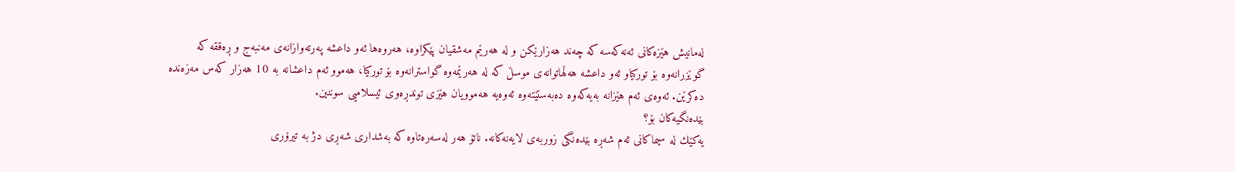له‌مانیش هێزه‌كانی ئه‌نه‌كه‌سه‌ كه‌ چه‌ند هه‌زارێكن و له‌ هه‌رێم مه‌شقیان پێكراوه‌، هه‌روه‌ها ئه‌و داعشه‌ په‌رته‌وازانه‌ی مه‌نبه‌ج و ڕه‌ققه‌ كه‌ گوێزرانه‌وه‌ بۆ توركیاو ئه‌و داعشه‌ هه‌ڵهاتوانه‌ی موسڵ كه‌ له‌ هه‌رێمه‌وه‌ گواسترانه‌وه‌ بۆ توركیا، هه‌موو ئه‌م داعشانه‌ به‌ 10 هه‌زار كه‌س مه‌زه‌نده‌ ده‌كرێن. ئه‌وه‌ی ئه‌م هێزانه‌ به‌یه‌كه‌وه‌ ده‌به‌ستێته‌وه‌ ئه‌وه‌یه‌ هه‌موویان هێزی توندڕه‌وی ئیسلامیی سوننین.
بێده‌نگیه‌كان بۆ؟
یه‌كێك له‌ سیماكانی ئه‌م شه‌ڕه‌ بێده‌نگی زوربه‌ی لایه‌نه‌كانه‌. ناتۆ هه‌ر له‌سه‌ره‌تاوه‌ كه‌ به‌شداری شه‌ڕی دژ به‌ تیرۆری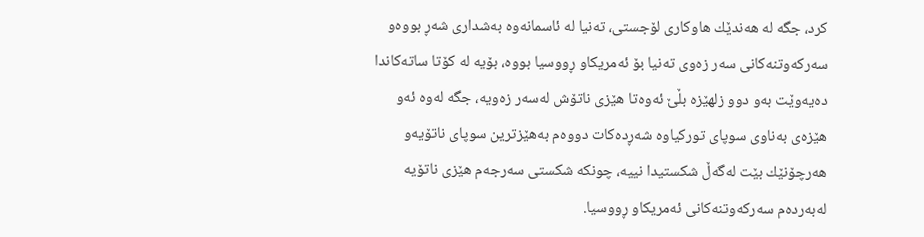كرد، جگه‌ له‌ هه‌ندێك هاوكاری لۆجستی، ته‌نیا له‌ ئاسمانه‌وه‌ به‌شداری شه‌ڕ بووه‌و سه‌ركه‌وتنه‌كانی سه‌ر زه‌وی ته‌نیا بۆ ئه‌مریكاو ڕووسیا بووه‌، بۆیه‌ له‌ كۆتا ساته‌كاندا ده‌یه‌وێت به‌و دوو زلهێزه‌ بڵێ ئه‌وه‌تا هێزی ناتۆش له‌سه‌ر زه‌ویه‌، جگه‌ له‌وه‌ ئه‌و هێزه‌ی به‌ناوی سوپای توركیاوه‌ شه‌ڕده‌كات دووه‌م به‌هێزترین سوپای ناتۆیه‌و هه‌رچۆنێك بێت له‌گه‌ڵ شكستیدا نییه‌، چونكه‌ شكستی سه‌رجه‌م هێزی ناتۆیه‌ له‌به‌رده‌م سه‌ركه‌وتنه‌كانی ئه‌مریكاو ڕووسیا.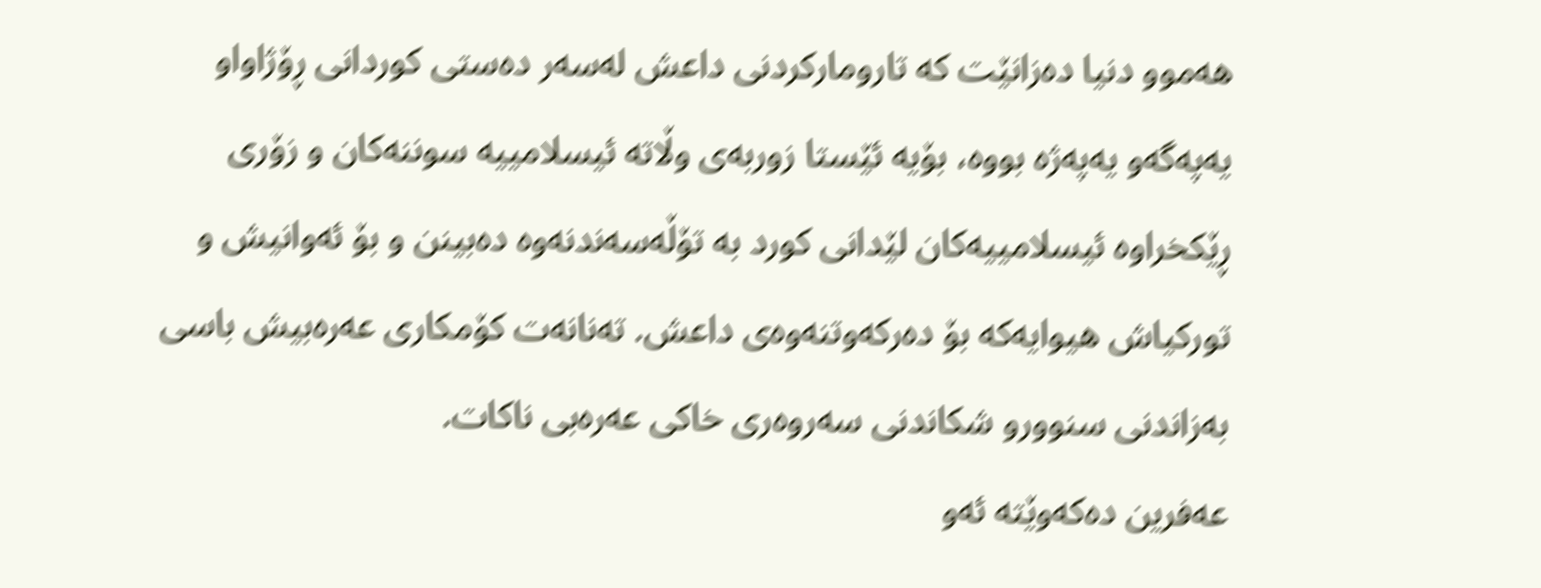هه‌موو دنیا ده‌زانێت كه‌ تاروماركردنی داعش له‌سه‌ر ده‌ستی كوردانی ڕۆژاواو یه‌په‌گه‌و یه‌په‌ژه‌ بووه‌، بۆیه‌ ئێستا زوربه‌ی وڵاتە‌ ئیسلامییه‌ سوننه‌كان و زۆری ڕێكخراوه‌ ئیسلامییه‌كان لێدانی كورد به‌ تۆڵه‌سه‌ندنه‌وه‌ ده‌بینن و بۆ ئه‌وانیش و توركیاش هیوایه‌كه‌ بۆ ده‌ركه‌وتنه‌وه‌ی داعش. ته‌نانه‌ت كۆمكاری عه‌ره‌بیش باسی به‌زاندنی سنوورو شكاندنی سه‌روه‌ری خاكی عه‌ره‌بی ناكات.
عه‌فرین ده‌كه‌وێته‌ ئه‌و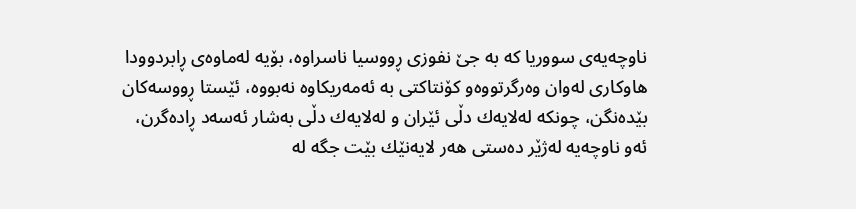ناوچه‌یه‌ی سووریا كه‌ به‌ جێ نفوزی ڕووسیا ناسراوه‌، بۆیه‌ له‌ماوه‌ی ڕابردوودا هاوكاری له‌وان وه‌رگرتووه‌و كۆنتاكتی به‌ ئه‌مه‌ریكاوه‌ نه‌بووه‌، ئێستا ڕووسه‌كان بێده‌نگن، چونكه‌ له‌لایه‌ك دڵی ئێران و له‌لایه‌ك دڵی به‌شار ئه‌سه‌د ڕاده‌گرن، ئه‌و ناوچه‌یه‌ له‌ژێر ده‌ستی هه‌ر لایه‌نێك بێت جگه‌ له‌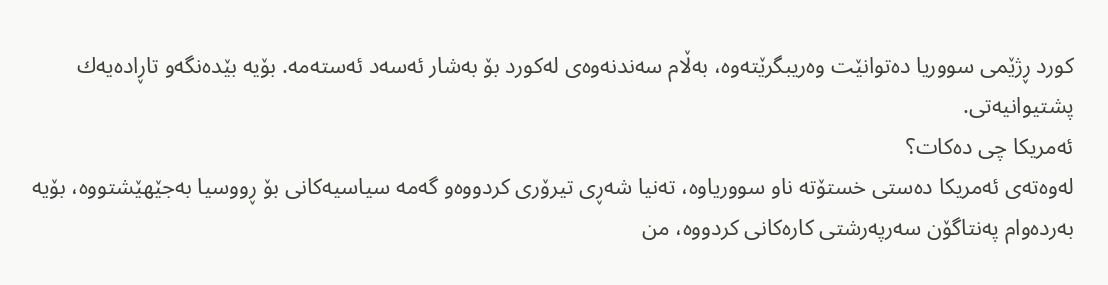كورد ڕژێمی سووریا ده‌توانێت وه‌ریبگرێته‌وه‌، به‌ڵام سه‌ندنه‌وه‌ی له‌كورد بۆ به‌شار ئه‌سه‌د ئه‌سته‌مه‌. بۆیه‌ بێده‌نگه‌و تاڕاده‌یه‌ك پشتیوانیه‌تی.
ئه‌مریكا چی ده‌كات؟
له‌وه‌ته‌ی ئه‌مریكا ده‌ستی خستۆته‌ ناو سووریاوه‌، ته‌نیا شه‌ڕی تیرۆری كردووه‌و گه‌مه‌ سیاسیه‌كانی بۆ ڕووسیا به‌جێهێشتووه‌، بۆیه‌ به‌رده‌وام په‌نتاگۆن سه‌رپه‌رشتی كاره‌كانی كردووه‌، من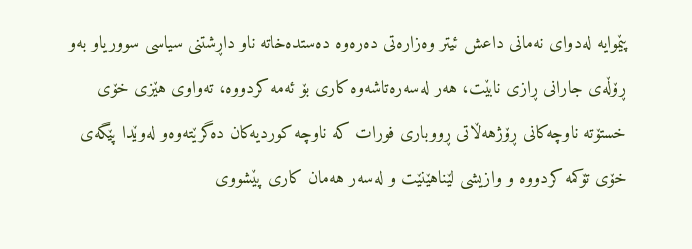پێموایه‌ له‌دوای نه‌مانی داعش ئیتر وه‌زاره‌تی ده‌ره‌وه‌ ده‌ستده‌خاته‌ ناو داڕشتنی سیاسی سووریاو به‌و ڕۆڵه‌ی جارانی ڕازی نابێت، هه‌ر له‌سه‌ره‌تاشه‌وه‌ كاری بۆ ئه‌مه‌ كردووه‌، ته‌واوی هێزی خۆی خستۆته‌ ناوچه‌كانی ڕۆژهه‌ڵاتی ڕووباری فورات كه‌ ناوچه‌ كوردیه‌كان ده‌گرێته‌وه‌و له‌وێدا پێگه‌ی خۆی تۆكمه‌ كردووه‌ و وازیشی لێناهێنێت و له‌سه‌ر هه‌مان كاری پێشووی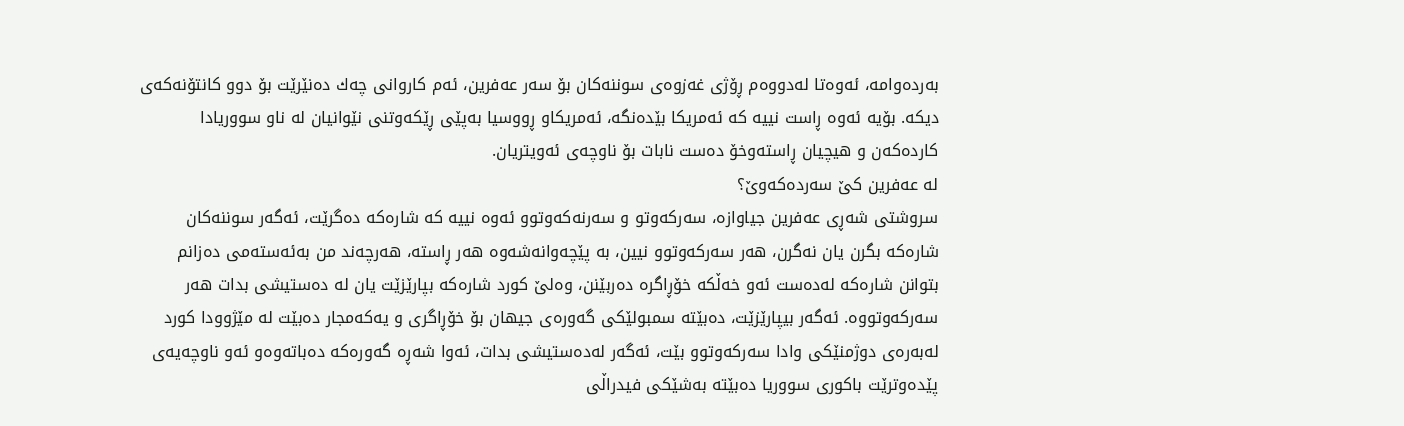به‌رده‌وامه‌، ئه‌وه‌تا له‌دووه‌م ڕۆژی غه‌زوه‌ی سوننه‌كان بۆ سه‌ر عه‌فرین، ئه‌م كاروانی چه‌ك ده‌نێرێت بۆ دوو كانتۆنه‌كه‌ی دیكه‌. بۆیه‌ ئه‌وه‌ ڕاست نییه‌ كه‌ ئه‌مریكا بێده‌نگه‌، ئه‌مریكاو ڕووسیا به‌پێی ڕێكه‌وتنی نێوانیان له‌ ناو سووریادا كارده‌كه‌ن و هیچیان ڕاسته‌وخۆ ده‌ست نابات بۆ ناوچه‌ی ئه‌ویتریان.
له‌ عه‌فرین كێ سه‌رده‌كه‌وێ؟
سروشتی شه‌ڕی عه‌فرین جیاوازه‌، سه‌ركه‌وتو و سه‌رنه‌كه‌وتوو ئه‌وه‌ نییه‌ كه‌ شاره‌كه‌ ده‌گرێت، ئه‌گه‌ر سوننه‌‌كان شاره‌كه‌ بگرن یان نه‌گرن، هه‌ر سه‌ركه‌وتوو نیین، به‌ پێچه‌وانه‌شه‌وه‌ هه‌ر ڕاسته‌، هه‌رچه‌ند من به‌ئه‌سته‌می ده‌زانم بتوانن شاره‌كه‌ له‌ده‌ست ئه‌و خه‌ڵكه‌ خۆڕاگره‌ ده‌ربێنن، وه‌لێ كورد شاره‌كه‌ بپارێزێت یان له‌ ده‌ستیشی بدات هه‌ر سه‌ركه‌وتووه‌. ئه‌گه‌ر بیپارێزێت، ده‌بێته‌ سمبولێكی گه‌وره‌ی جیهان بۆ خۆڕاگری و یەکەمجار دەبێت لە مێژوودا کورد لەبەرەی دوژمنێکی وادا سەرکەوتوو بێت، ئه‌گه‌ر له‌ده‌ستیشی بدات، ئه‌وا شه‌ڕه‌ گه‌وره‌كه‌ ده‌باته‌وه‌و ئه‌و ناوچه‌یه‌ی پێده‌وترێت باكوری سووریا ده‌بێته‌ به‌شێكی فیدراڵی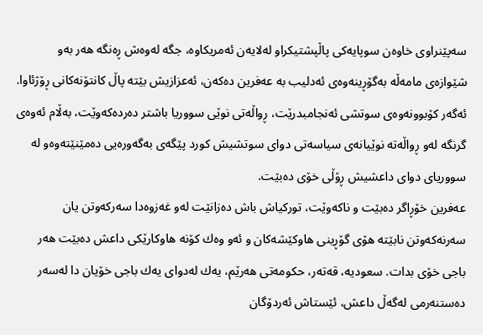سه‌پێنراوی خاوه‌ن سوپایه‌كی پاڵپشتیكراو له‌لایه‌ن ئه‌مریكاوه‌، جگه‌ له‌وه‌ش ڕه‌نگه‌ هه‌ر به‌و شێوازه‌ی مامه‌ڵه‌ به‌گۆڕینه‌وه‌ی ئه‌دلیب به‌ عه‌فرین ده‌كه‌ن، ئه‌عزازیش بێته‌ پاڵ كانتۆنه‌كانی ڕۆژئاوا.
ئه‌گه‌ر كۆبوونه‌وه‌ی سوتشی ئه‌نجامبدرێت، ڕواڵه‌تی نوێی سووریا باشتر ده‌رده‌كه‌وێت، به‌ڵام ئه‌وه‌ی گرنگه‌ له‌و ڕواڵه‌ته‌ نوێیانه‌ی سیاسه‌تی دوای سوتشیش كورد پێگه‌ی به‌گه‌وره‌یی ده‌مێنێته‌وه‌و له‌ سووریای دوای داعشیش ڕۆڵی خۆی ده‌بێت.
عه‌فرین خۆڕاگر ده‌بێت و ناكه‌وێت، توركیاش باش ده‌زانێت له‌و غه‌زوه‌دا سه‌ركه‌وتن یان سه‌رنه‌كه‌وتن نابێته‌ هۆی گۆڕینی هاوكێشه‌كان و ئه‌و وه‌ك كۆنه‌ هاوكارێكی داعش ده‌بێت هه‌ر باجی خۆی بدات. سعودیه‌، قه‌ته‌ر، حكومه‌تی هه‌رێم، یه‌ك له‌دوای یه‌ك باجی خۆیان دا لەسەر دەستنەرمی لەگەڵ داعش، ئێستاش ئه‌ردۆگان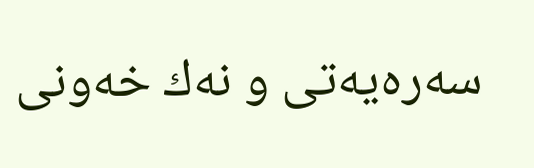سه‌ره‌یه‌تی و نه‌ك خه‌ونی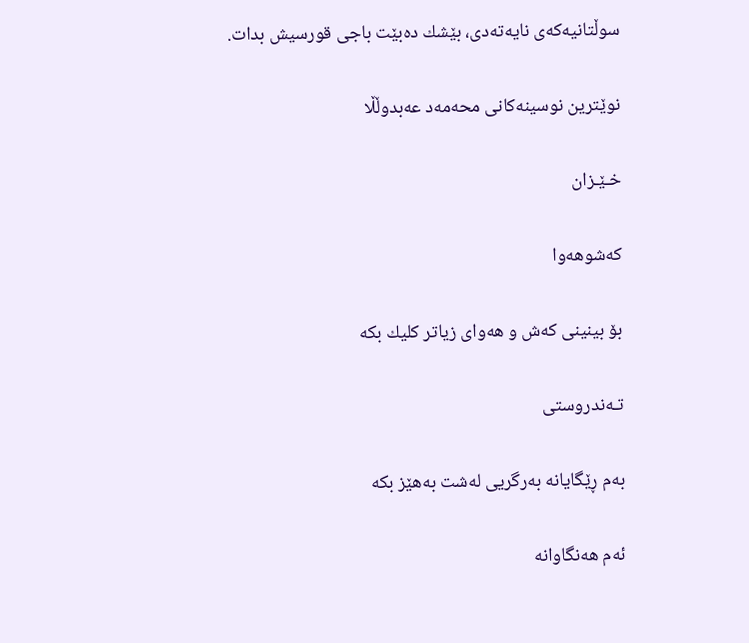سوڵتانیه‌كه‌ی نایه‌ته‌دی، بێشك ده‌بێت باجی قورسیش بدات.

نوێترین نوسینەکانی محه‌مه‌د عه‌بدوڵڵا

خـێـزان

کەشوهەوا

بۆ بینینی كه‌ش و هه‌وای زیاتر كلیك بكه‌

تـه‌ندروستی

به‌م ڕێگایانه‌ به‌رگریی‌ له‌شت به‌هێز بكه‌

ئه‌م هه‌نگاوانه‌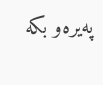په‌یره‌و بكه‌